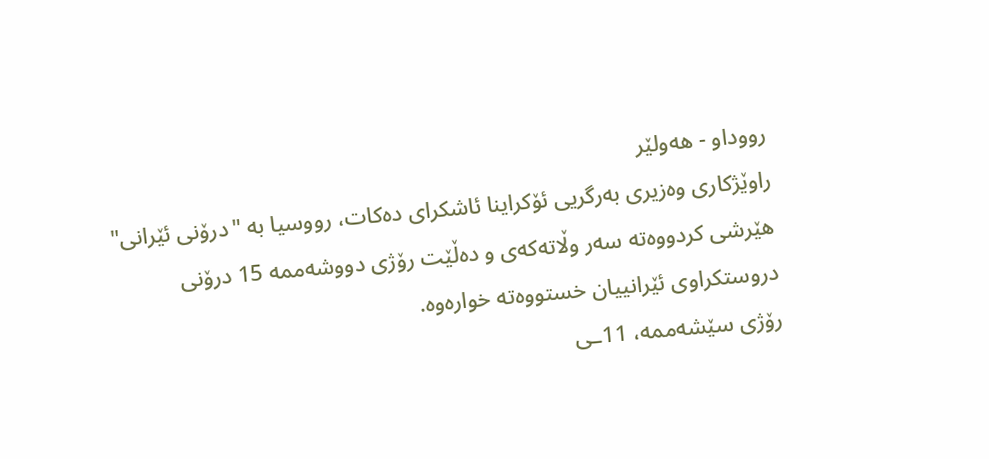رووداو - هەولێر
راوێژکاری وەزیری بەرگریی ئۆکراینا ئاشکرای دەکات، رووسیا بە "درۆنی ئێرانی" هێرشی کردووەتە سەر وڵاتەکەی و دەڵێت رۆژی دووشەممە 15 درۆنی دروستکراوی ئێرانییان خستووەتە خوارەوە.
رۆژی سێشەممە، 11ـی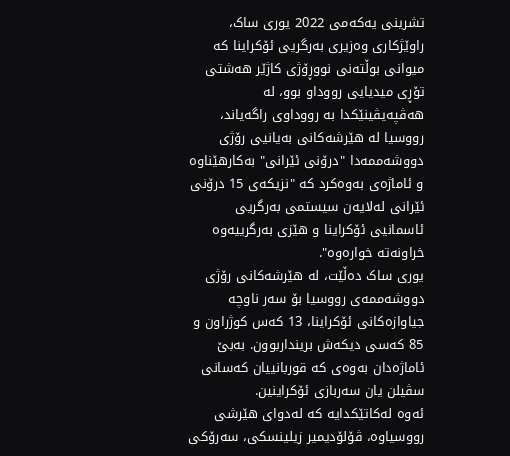تشرینی یەکەمی 2022 یوری ساک، راوێژکاری وەزیری بەرگریی ئۆکراینا کە میوانی بوڵتەنی نووڕۆژی کاژێر هەشتی تۆڕی میدیایی رووداو بوو، لە هەڤپەیڤینێکدا بە رووداوی راگەیاند، رووسیا لە هێرشەکانی بەیانیی رۆژی دووشەممەدا "درۆنی ئێرانی" بەکارهێناوە و ئاماژەی بەوەکرد کە "نزیکەی 15 درۆنی ئێرانی لەلایەن سیستمی بەرگریی ئاسمانیی ئۆکراینا و هێزی بەرگرییەوە خراونەتە خوارەوە".
یوری ساک دەڵێت، لە هێرشەکانی رۆژی دووشەممەی رووسیا بۆ سەر ناوچە جیاوازەکانی ئۆکراینا، 13 کەس کوژراون و 85 کەسی دیکەش برینداربوون. بەبێ ئاماژەدان بەوەی کە قوربانییان کەسانی سڤیلن یان سەربازی ئۆکراینین.
ئەوە لەکاتێکدایە کە لەدوای هێرشی رووسیاوە، ڤۆلۆدیمیر زیلینسکی، سەرۆکی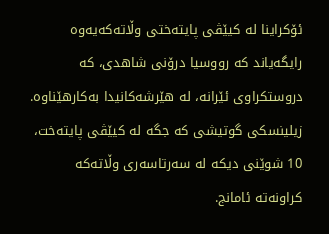ئۆکراینا لە کیێڤی پایتەختی وڵاتەکەیەوە رایگەیاند کە رووسیا درۆنی شاهدی، کە دروستکراوی ئێرانە، لە هێرشەکانیدا بەکارهێناوە. زیلینسکی گوتیشی کە جگە لە کیێڤی پایتەخت، 10 شوێنی دیکە لە سەرتاسەری وڵاتەکە کراونەتە ئامانج.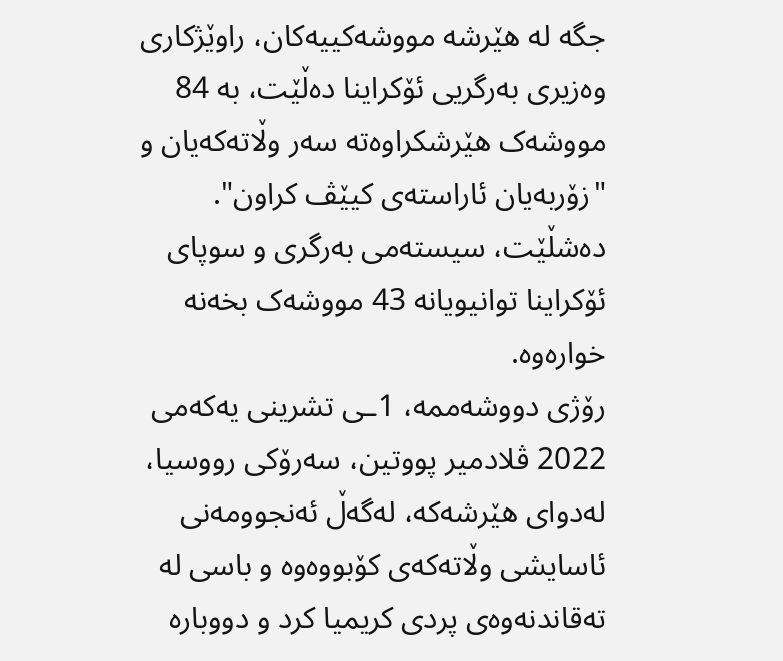جگە لە هێرشە مووشەکییەکان، راوێژکاری وەزیری بەرگریی ئۆکراینا دەڵێت، بە 84 مووشەک هێرشکراوەتە سەر وڵاتەکەیان و "زۆربەیان ئاراستەی کیێڤ کراون". دەشڵێت، سیستەمی بەرگری و سوپای ئۆکراینا توانیویانە 43 مووشەک بخەنە خوارەوە.
رۆژی دووشەممە، 1ـی تشرینی یەکەمی 2022 ڤلادمیر پووتین، سەرۆکی رووسیا، لەدوای هێرشەکە، لەگەڵ ئەنجوومەنی ئاسایشی وڵاتەکەی کۆبووەوە و باسی لە تەقاندنەوەی پردی کریمیا کرد و دووبارە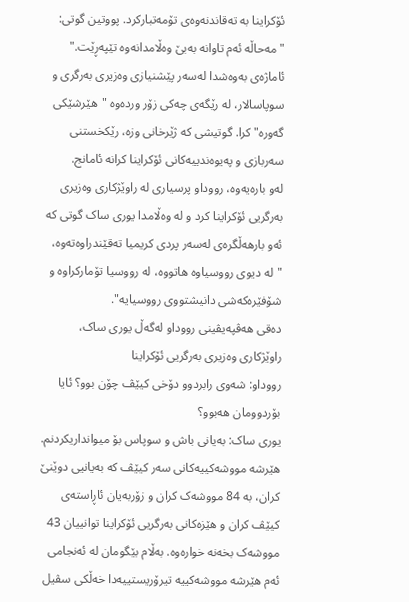ئۆکراینا بە تەقاندنەوەی تۆمەتبارکرد. پووتین گوتی: "مەحاڵە ئەم تاوانە بەبێ وەڵامدانەوە تێپەڕێت."
ئاماژەی بەوەشدا لەسەر پێشنیازی وەزیری بەرگری و سوپاسالار، لە رێگەی چەکی زۆر وردەوە "هێرشێکی گەورە" کرا. گوتیشی کە ژێرخانی وزە، رێکخستنی سەربازی و پەیوەندییەکانی ئۆکراینا کرانە ئامانج.
لەو بارەیەوە، رووداو پرسیاری لە راوێژکاری وەزیری بەرگریی ئۆکراینا کرد و لە وەڵامدا یوری ساک گوتی کە ئەو بارهەڵگرەی لەسەر پردی کریمیا تەقێندراوەتەوە، "لە دیوی رووسیاوە هاتووە، لە رووسیا تۆمارکراوە و شۆفێرەکەشی دانیشتووی رووسیایە".
دەقی هەڤپەیڤینی رووداو لەگەڵ یوری ساک، راوێژکاری وەزیری بەرگریی ئۆکراینا
رووداو: شەوی رابردوو دۆخی کیێڤ چۆن بوو؟ ئایا بۆردوومان هەبوو؟
یوری ساک: بەیانی باش و سوپاس بۆ میوانداریکردنم. هێرشە مووشەکییەکانی سەر کیێڤ کە بەیانیی دوێنێ کران، بە 84 مووشەک کران و زۆربەیان ئاڕاستەی کیێڤ کران و هێزەکانی بەرگریی ئۆکراینا توانییان 43 مووشەک بخەنە خوارەوە. بەڵام بێگومان لە ئەنجامی ئەم هێرشە مووشەکییە تیرۆریستییەدا خەڵکی سڤیل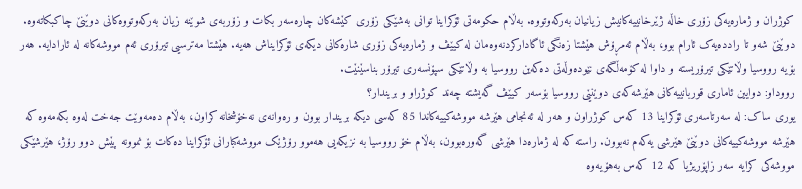کوژران و ژمارەیەکی زۆری خاڵە ژێرخانییەکانیش زیانیان بەرکەوتووە. بەڵام حکومەتی ئۆکراینا توانی بەشێکی زۆری کێشەکان چارەسەر بکات و زۆربەی شوێنە زیان بەرکەوتووەکانی دوێنێ چاکبکاتەوە. دوێنێ شەو تا راددەیەک ئارام بوو، بەڵام ئەمڕۆش هێشتا زەنگی ئاگادارکردنەوەمان لە کیێڤ و ژمارەیەکی زۆری شارەکانی دیکەی ئۆکرایناش هەیە. هێشتا مەترسیی تیرۆری ئەم مووشەکانە لە ئارادایە. هەر بۆیە رووسیا وڵاتێکی تیرۆریستە و داوا لە کۆمەڵگەی نێودەوڵەتی دەکەین رووسیا بە وڵاتێکی سپۆنسەری تیرۆر بناسێنێت.
رووداو: دوایین ئاماری قوربانییەکانی هێرشەکەی دوێنێی رووسیا بۆسەر کیێڤ گەیشتە چەند کوژراو و بریندار؟
یوری ساک: لە سەرتاسەری ئۆکراینا 13 کەس کوژراون و هەر لە ئەنجامی هێرشە مووشەکییەکاندا 85 کەسی دیکە بریندار بوون و رەوانەی نەخۆشخانە کراون، بەڵام دەمەوێت جەخت لەوە بکەمەوە کە هێرشە مووشەکییەکانی دوێنێ هێرشی یەکەم نەبوون. راستە کە لە ژمارەدا هێرشی گەورەبوون، بەڵام خۆ رووسیا بە نزیکەیی هەموو رۆژێک مووشەکبارانی ئۆکراینا دەکات بۆ نموونە پێش دوو رۆژ، هێرشێکی مووشەکی کرایە سەر زاپۆریژیا کە 12 کەس بەهۆیەوە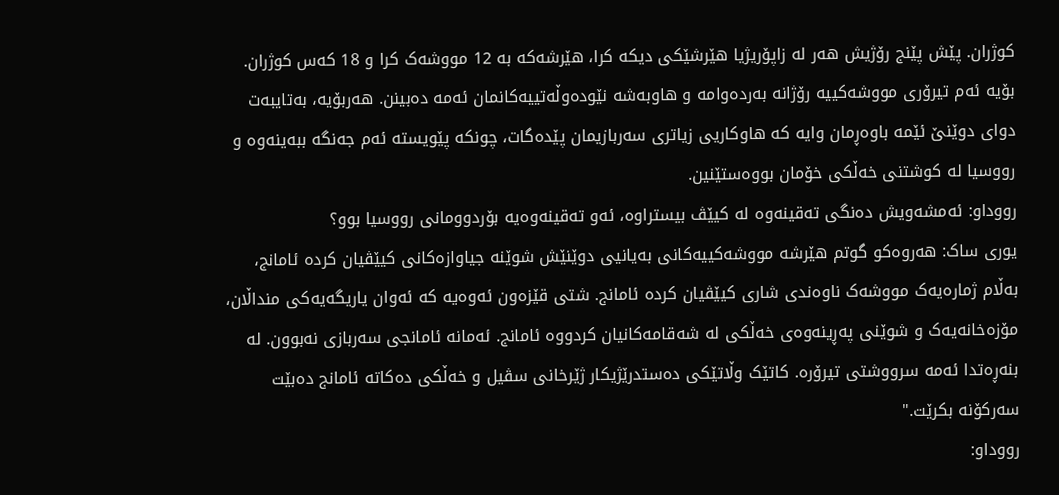کوژران. پێش پێنج رۆژیش هەر لە زاپۆریژیا هێرشێکی دیکە کرا، هێرشەکە بە 12 مووشەک کرا و 18 کەس کوژران. بۆیە ئەم تیرۆری مووشەکییە رۆژانە بەردەوامە و هاوبەشە نێودەوڵەتییەکانمان ئەمە دەبینن. هەربۆیە، بەتایبەت دوای دوێنێ ئێمە باوەڕمان وایە کە هاوکاریی زیاتری سەربازیمان پێدەگات، چونکە پێویستە ئەم جەنگە ببەینەوە و رووسیا لە کوشتنی خەڵکی خۆمان بووەستێنین.
رووداو: ئەمشەویش دەنگی تەقینەوە لە کیێڤ بیستراوە، ئەو تەقینەوەیە بۆردوومانی رووسیا بوو؟
یوری ساک: هەروەکو گوتم هێرشە مووشەکییەکانی بەیانیی دوێنێش شوێنە جیاوازەکانی کیێڤیان کردە ئامانج، بەڵام ژمارەیەک مووشەک ناوەندی شاری کیێڤیان کردە ئامانج. شتی قێزەون ئەوەیە کە ئەوان یاریگەیەکی منداڵان، مۆزەخانەیەک و شوێنی پەڕینەوەی خەڵکی لە شەقامەکانیان کردووە ئامانج. ئەمانە ئامانجی سەربازی نەبوون. لە بنەڕەتدا ئەمە سرووشتی تیرۆرە. کاتێک وڵاتێکی دەستدرێژیکار ژێرخانی سڤیل و خەڵکی دەکاتە ئامانج دەبێت سەرکۆنە بکرێت."
رووداو: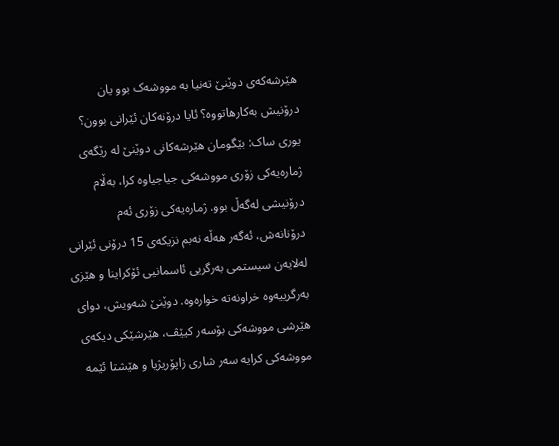هێرشەکەی دوێنێ تەنیا بە مووشەک بوو یان درۆنیش بەکارهاتووە؟ ئایا درۆنەکان ئێرانی بوون؟
یوری ساک: بێگومان هێرشەکانی دوێنێ لە رێگەی ژمارەیەکی زۆری مووشەکی جیاجیاوە کرا، بەڵام درۆنیشی لەگەڵ بوو. ژمارەیەکی زۆری ئەم درۆنانەش، ئەگەر هەڵە نەبم نزیکەی 15 درۆنی ئێرانی لەلایەن سیستمی بەرگریی ئاسمانیی ئۆکراینا و هێزی بەرگرییەوە خراونەتە خوارەوە. دوێنێ شەویش، دوای هێرشی مووشەکی بۆسەر کیێڤ، هێرشێکی دیکەی مووشەکی کرایە سەر شاری زاپۆریژیا و هێشتا ئێمە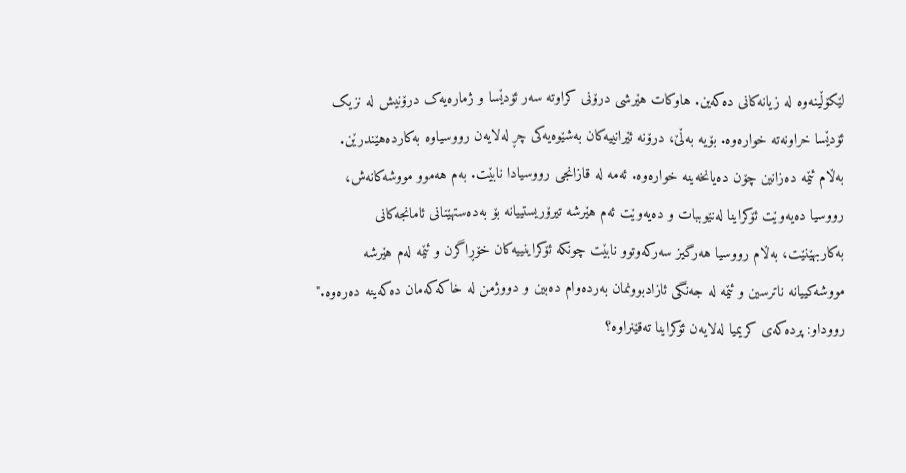لێکۆڵینەوە لە زیانەکانی دەکەین. هاوکات هێرشی درۆنی کراوتە سەر ئۆدێسا و ژمارەیەک درۆنیش لە نزیک ئۆدێسا خراونەتە خوارەوە. بۆیە بەڵێ، درۆنە ئێرانییەکان بەشێوەیەکی چڕ لەلایەن رووسیاوە بەکاردەهێندرێن. بەڵام ئێمە دەزانین چۆن دەیانخەینە خوارەوە. ئەمە لە قازانجی رووسیادا نابێت. بەم هەموو مووشەکانەش، رووسیا دەیەوێت ئۆکراینا لەنێوببات و دەیەوێت ئەم هێرشە تیرۆریستییانە بۆ بەدەستهێنانی ئامانجەکانی بەکاربهێنێت، بەڵام رووسیا هەرگیز سەرکەوتوو نابێت چونکە ئۆکراینییەکان خۆڕاگرن و ئێمە لەم هێرشە مووشەکییانە ناترسین و ئێمە لە جەنگی ئازادبوونمان بەردەوام دەبین و دووژمن لە خاکەکەمان دەکەینە دەرەوە."
رووداو: پردەکەی کریمیا لەلایەن ئۆکراینا تەقێنراوە؟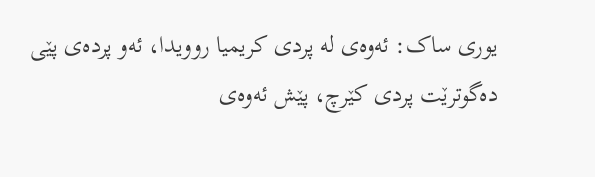یوری ساک: ئەوەی لە پردی کریمیا روویدا، ئەو پردەی پێی دەگوترێت پردی کێرچ، پێش ئەوەی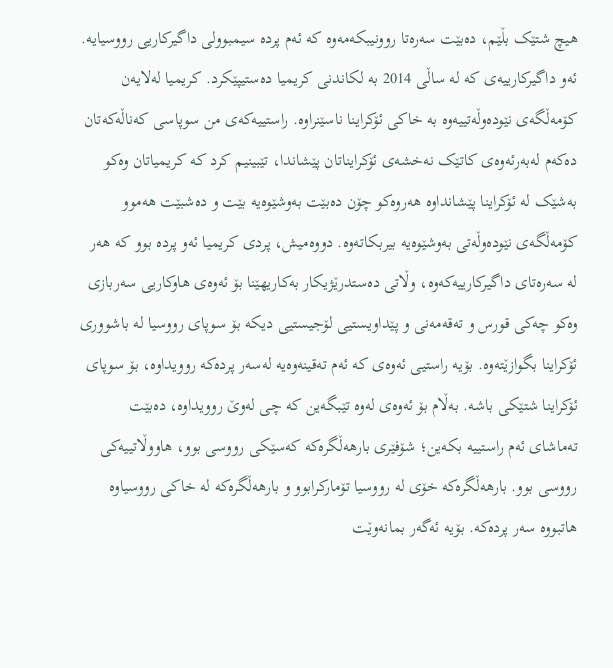هیچ شتێک بڵێم، دەبێت سەرەتا روونیبکەمەوە کە ئەم پردە سیمبوولی داگیرکاریی رووسیایە. ئەو داگیرکارییەی کە لە ساڵی 2014 بە لکاندنی کریمیا دەستیپێکرد. کریمیا لەلایەن کۆمەڵگەی نێودەوڵەتییەوە بە خاکی ئۆکراینا ناسێنراوە. راستییەکەی من سوپاسی کەناڵەکەتان دەکەم لەبەرئەوەی کاتێک نەخشەی ئۆکرایناتان پێشاندا، تێبینیم کرد کە کریمیاتان وەکو بەشێک لە ئۆکراینا پێشانداوە هەروەکو چۆن دەبێت بەوشێوەیە بێت و دەشبێت هەموو کۆمەڵگەی نێودەوڵەتی بەوشێوەیە بیربکاتەوە. دووەمیش، پردی کریمیا ئەو پردە بوو کە هەر لە سەرەتای داگیرکارییەکەوە، وڵاتی دەستدرێژیکار بەکاریهێنا بۆ ئەوەی هاوکاریی سەربازی وەکو چەکی قورس و تەقەمەنی و پێداویستیی لۆجیستیی دیکە بۆ سوپای رووسیا لە باشووری ئۆکراینا بگوازێتەوە. بۆیە راستیی ئەوەی کە ئەم تەقینەوەیە لەسەر پردەکە روویداوە، بۆ سوپای ئۆکراینا شتێکی باشە. بەڵام بۆ ئەوەی لەوە تێبگەین کە چی لەوێ روویداوە، دەبێت تەماشای ئەم راستییە بکەین؛ شۆفێری بارهەڵگرەکە کەسێکی رووسی بوو، هاووڵاتییەکی رووسی بوو. بارهەڵگرەکە خۆی لە رووسیا تۆمارکرابوو و بارهەڵگرەکە لە خاکی رووسیاوە هاتبووە سەر پردەکە. بۆیە ئەگەر بمانەوێت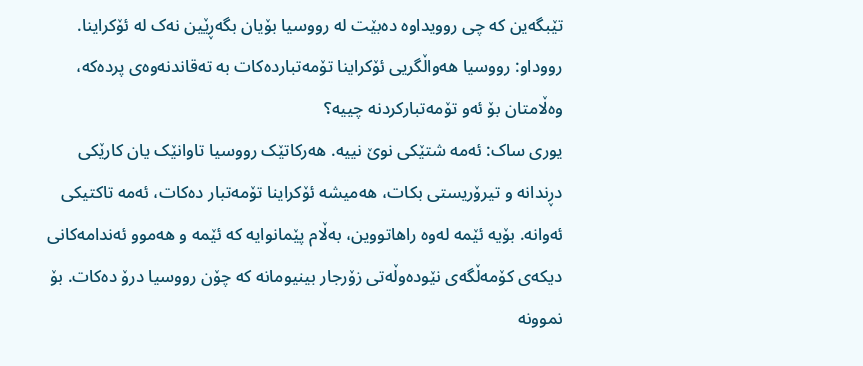تێبگەین کە چی روویداوە دەبێت لە رووسیا بۆیان بگەڕێین نەک لە ئۆکراینا.
رووداو: رووسیا هەواڵگریی ئۆکراینا تۆمەتباردەکات بە تەقاندنەوەی پردەکە، وەڵامتان بۆ ئەو تۆمەتبارکردنە چییە؟
یوری ساک: ئەمە شتێکی نوێ نییە. هەرکاتێک رووسیا تاوانێک یان کارێکی دڕندانە و تیرۆریستی بکات، هەمیشە ئۆکراینا تۆمەتبار دەکات، ئەمە تاکتیکی ئەوانە. بۆیە ئێمە لەوە راهاتووین، بەڵام پێمانوایە کە ئێمە و هەموو ئەندامەکانی دیکەی کۆمەڵگەی نێودەوڵەتی زۆرجار بینیومانە کە چۆن رووسیا درۆ دەکات. بۆ نموونە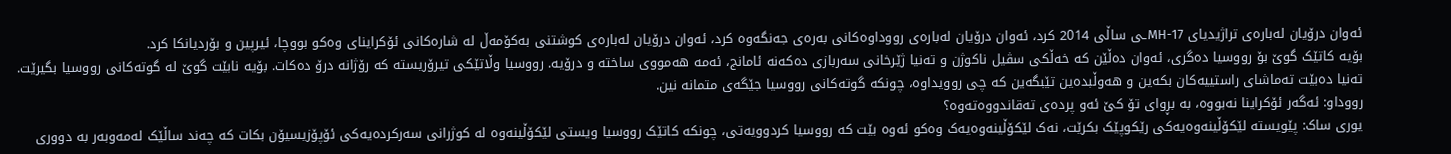ئەوان درۆیان لەبارەی تراژیدیای MH-17ـی ساڵی 2014 کرد، ئەوان درۆیان لەبارەی رووداوەکانی بەرەی جەنگەوە کرد، ئەوان درۆیان لەبارەی کوشتنی بەکۆمەڵ لە شارەکانی ئۆکراینای وەکو بووچا، ئیرپین و بۆردیانکا کرد.
بۆیە کاتێک گوێ بۆ رووسیا دەگری، ئەوان دەڵێن کە خەڵکی سڤیل ناکوژن و تەنیا ژێرخانی سەربازی دەکەنە ئامانج، ئەمە هەمووی ساختە و درۆیە. رووسیا وڵاتێکی تیرۆریستە کە رۆژانە درۆ دەکات. بۆیە نابێت گوێ لە گوتەکانی رووسیا بگیرێت. تەنیا دەبێت تەماشای راستییەکان بکەین و هەوڵبدەین تێبگەین کە چی روویداوە، چونکە گوتەکانی رووسیا جێگەی متمانە نین.
رووداو: ئەگەر ئۆکراینا نەبووە، بە بڕوای تۆ کێ ئەو پردەی تەقاندووەتەوە؟
یوری ساک: پێویستە لێکۆڵینەوەیەکی رێکوپێک بکرێت، نەک لێکۆڵینەوەیەک وەکو ئەوە بێت کە رووسیا کردوویەتی، چونکە کاتێک رووسیا ویستی لێکۆڵینەوە لە کوژرانی سەرکردەیەکی ئۆپۆزیسیۆن بکات کە چەند ساڵێک لەمەوبەر بە دووری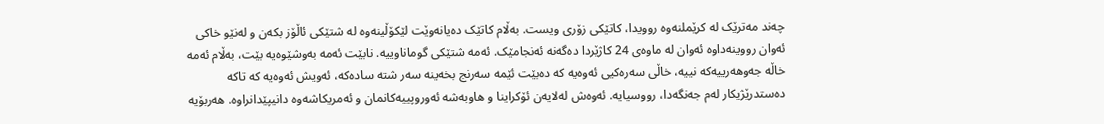چەند مەترێک لە کرێملنەوە روویدا، کاتێکی زۆری ویست. بەڵام کاتێک دەیانەوێت لێکۆڵینەوە لە شتێکی ئاڵۆز بکەن و لەنێو خاکی ئەوان رووینەداوە ئەوان لە ماوەی 24 کاژێردا دەگەنە ئەنجامێک. ئەمە شتێکی گوماناوییە. نابێت ئەمە بەوشێوەیە بێت، بەڵام ئەمە خاڵە جەوهەرییەکە نییە، خاڵی سەرەکیی ئەوەیە کە دەبێت ئێمە سەرنج بخەینە سەر شتە سادەکە، ئەویش ئەوەیە کە تاکە دەستدرێژیکار لەم جەنگەدا، رووسیایە. ئەوەش لەلایەن ئۆکراینا و هاوبەشە ئەوروپییەکانمان و ئەمریکاشەوە دانیپێدانراوە. هەربۆیە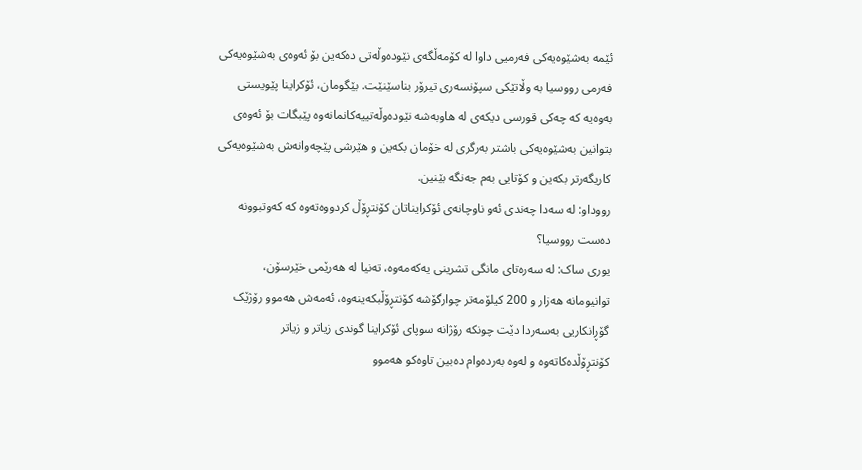ئێمە بەشێوەیەکی فەرمیی داوا لە کۆمەڵگەی نێودەوڵەتی دەکەین بۆ ئەوەی بەشێوەیەکی فەرمی رووسیا بە وڵاتێکی سپۆنسەری تیرۆر بناسێنێت. بێگومان، ئۆکراینا پێویستی بەوەیە کە چەکی قورسی دیکەی لە هاوبەشە نێودەوڵەتییەکانمانەوە پێبگات بۆ ئەوەی بتوانین بەشێوەیەکی باشتر بەرگری لە خۆمان بکەین و هێرشی پێچەوانەش بەشێوەیەکی کاریگەرتر بکەین و کۆتایی بەم جەنگە بێنین.
رووداو: لە سەدا چەندی ئەو ناوچانەی ئۆکرایناتان کۆنتڕۆڵ کردووەتەوە کە کەوتبوونە دەست رووسیا؟
یوری ساک: لە سەرەتای مانگی تشرینی یەکەمەوە، تەنیا لە هەرێمی خێرسۆن، توانیومانە هەزار و 200 کیلۆمەتر چوارگۆشە کۆنتڕۆڵبکەینەوە، ئەمەش هەموو رۆژێک گۆڕانکاریی بەسەردا دێت چونکە رۆژانە سوپای ئۆکراینا گوندی زیاتر و زیاتر کۆنتڕۆڵدەکاتەوە و لەوە بەردەوام دەبین تاوەکو هەموو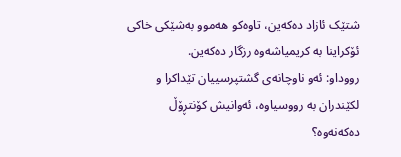شتێک ئازاد دەکەین، تاوەکو هەموو بەشێکی خاکی ئۆکراینا بە کریمیاشەوە رزگار دەکەین.
رووداو: ئەو ناوچانەی گشتپرسییان تێداکرا و لکێندران بە رووسیاوە، ئەوانیش کۆنتڕۆڵ دەکەنەوە؟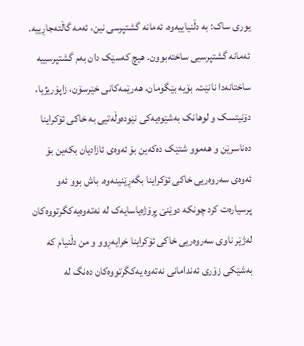یوری ساک: بە دڵنیاییەوە، ئەمانە گشتپرسی نین، ئەمە گاڵتەجاڕییە. ئەمانە گشتپرسیی ساختەبوون. هیچ کەسێک دان بەم گشتپرسییە ساختانەدا نانێت. بۆیە بێگومان، هەرێمەکانی خێرسۆن، زاپۆریژیا، دۆنیتسک و لوهانک بەشێوەیەکی نێودەوڵەتیی بە خاکی ئۆکراینا دەناسرێن و هەموو شتێک دەکەین بۆ ئەوەی ئازادیان بکەین بۆ ئەوەی سەروەریی خاکی ئۆکراینا بگەڕێنینەوە. باش بوو ئەو پرسیارەت کرد چونکە دوێنێ پڕۆژەیاسایەک لە نەتەوەیەکگرتووەکان لەژێر ناوی سەروەریی خاکی ئۆکراینا خرایەڕوو و من دڵنیام کە بەشێکی زۆری ئەندامانی نەتەوە یەکگرتووەکان دەنگ لە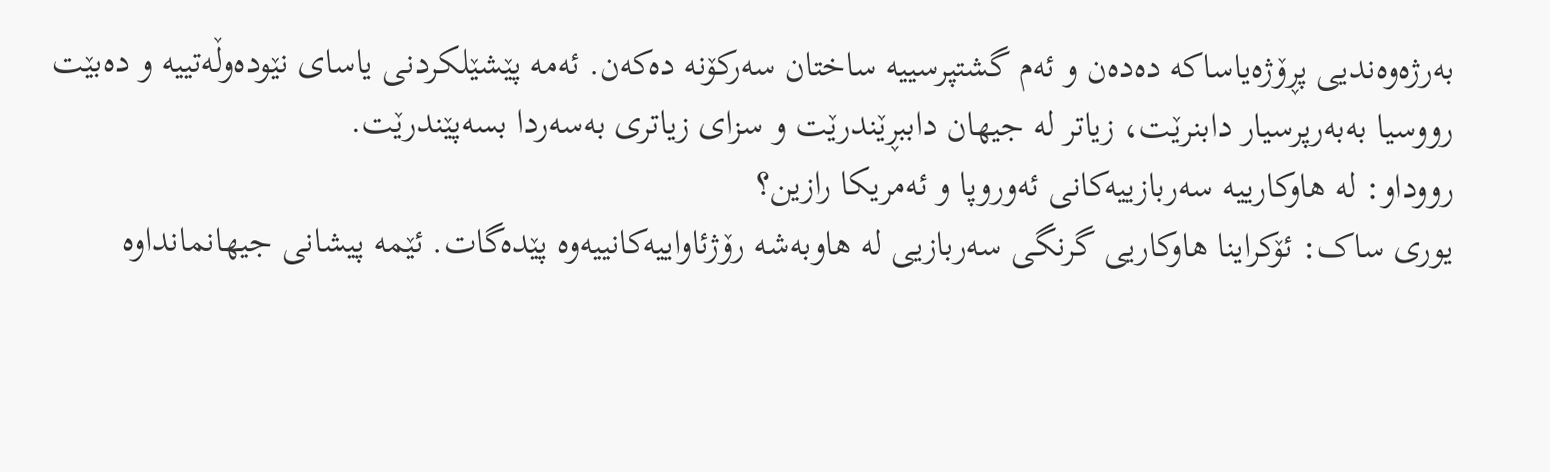بەرژەوەندیی پڕۆژەیاساکە دەدەن و ئەم گشتپرسییە ساختان سەرکۆنە دەکەن. ئەمە پێشێلکردنی یاسای نێودەوڵەتییە و دەبێت رووسیا بەبەرپرسیار دابنرێت، زیاتر لە جیهان داببڕێندرێت و سزای زیاتری بەسەردا بسەپێندرێت.
رووداو: لە هاوکارییە سەربازییەکانی ئەوروپا و ئەمریکا رازین؟
یوری ساک: ئۆکراینا هاوکاریی گرنگی سەربازیی لە هاوبەشە رۆژئاواییەکانییەوە پێدەگات. ئێمە پیشانی جیهانمانداوە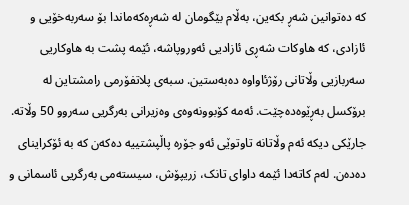کە دەتوانین شەڕ بکەین، بەڵام بێگومان لە شەڕەکەماندا بۆ سەربەخۆیی و ئازادی، کە هاوکات شەڕی ئازادیی ئەوروپاشە، ئێمە پشت بە هاوکاریی سەربازیی وڵاتانی رۆژئاواوە دەبەستین. سبەی پلاتفۆرمی رامشتاین لە برۆکسل بەڕێوەدەچێت. ئەمە کۆبوونەوەی وەزیرانی بەرگریی سەروو 50 وڵاتە. جارێکی دیکە ئەم وڵاتانە تاوتوێی ئەو جۆرە پاڵپشتییە دەکەن کە بە ئۆکراینای دەدەن. لەم کاتەدا ئێمە داوای تانک، زریپۆش، سیستەمی بەرگریی ئاسمانی و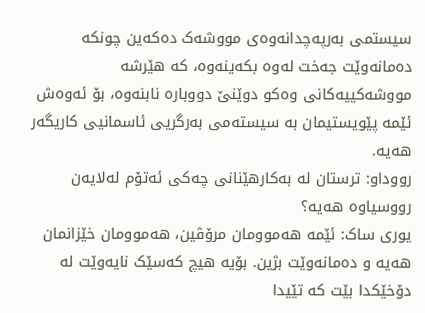سیستمی بەرپەچدانەوەی مووشەک دەکەین چونکە دەمانەوێت جەخت لەوە بکەینەوە، کە هێرشە مووشەکییەکانی وەکو دوێنێ دووبارە نابنەوە، بۆ ئەوەش ئێمە پێویستیمان بە سیستەمی بەرگریی ئاسمانیی کاریگەر هەیە.
رووداو: ترستان لە بەکارهێنانی چەکی ئەتۆم لەلایەن رووسیاوە هەیە؟
یوری ساک: ئێمە هەموومان مرۆڤین، هەموومان خێزانمان هەیە و دەمانەوێت بژین. بۆیە هیچ کەسێک نایەوێت لە دۆخێکدا بێت کە تێیدا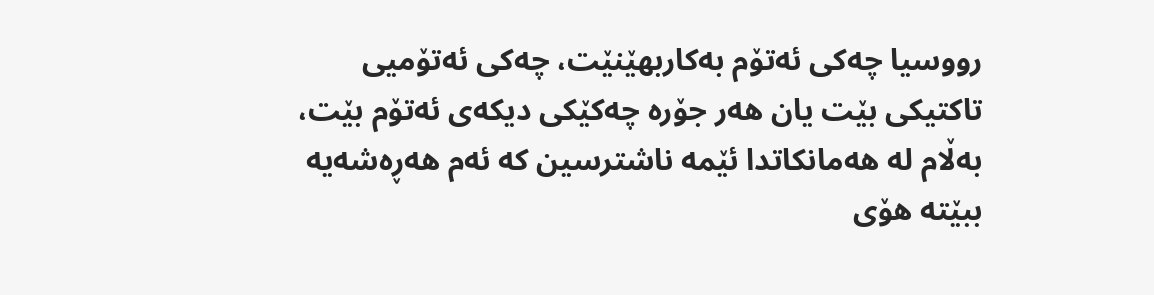رووسیا چەکی ئەتۆم بەکاربهێنێت، چەکی ئەتۆمیی تاکتیکی بێت یان هەر جۆرە چەکێکی دیکەی ئەتۆم بێت، بەڵام لە هەمانکاتدا ئێمە ناشترسین کە ئەم هەڕەشەیە ببێتە هۆی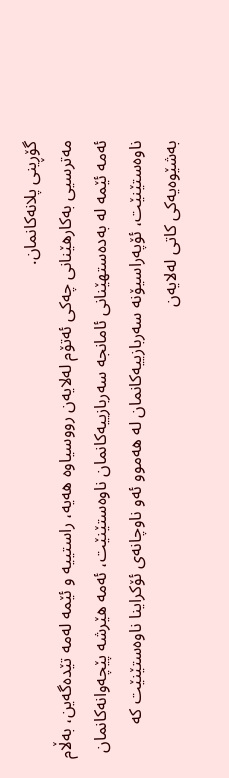گۆڕینی پلانەکانمان.
مەترسیی بەکارهێنانی چەکی ئەتۆم لەلایەن رووسیاوە هەیە، راستییە و ئێمە لەمە تێدەگەین، بەڵام ئەمە ئێمە لە بەدەستهێنانی ئامانجە سەربازییەکانمان ناوەستێنێت، ئەمە هێرشە پێچەوانەکانمان ناوەستێنێت، ئۆپەراسیۆنە سەربازییەکانمان لە هەموو ئەو ناوچانەی ئۆکراینا ناوەستێنێت کە بەشێوەیەکی کاتی لەلایەن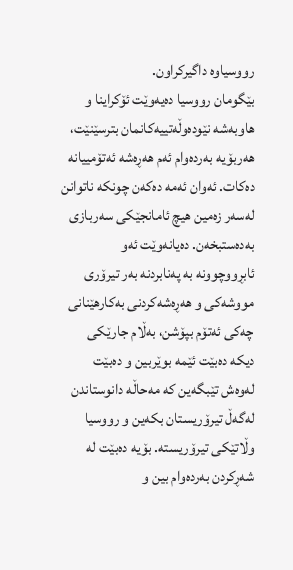رووسیاوە داگیرکراون.
بێگومان رووسیا دەیەوێت ئۆکراینا و هاوبەشە نێودەوڵەتییەکانمان بترسێنێت، هەربۆیە بەردەوام ئەم هەڕەشە ئەتۆمییانە دەکات. ئەوان ئەمە دەکەن چونکە ناتوانن لەسەر زەمین هیچ ئامانجێکی سەربازی بەدەستبخەن. دەیانەوێت ئەو ئابڕووچوونە بە پەنابردنە بەر تیرۆری مووشەکی و هەڕەشەکردنی بەکارهێنانی چەکی ئەتۆم بپۆشن، بەڵام جارێکی دیکە دەبێت ئێمە بوێربین و دەبێت لەوەش تێبگەین کە مەحاڵە دانوستاندن لەگەڵ تیرۆریستان بکەین و رووسیا وڵاتێکی تیرۆریستە. بۆیە دەبێت لە شەڕکردن بەردەوام بین و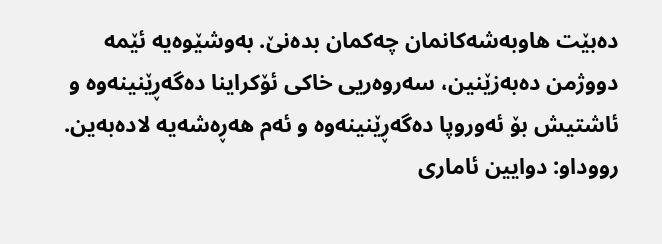دەبێت هاوبەشەکانمان چەکمان بدەنێ. بەوشێوەیە ئێمە دووژمن دەبەزێنین، سەروەریی خاکی ئۆکراینا دەگەڕێنینەوە و ئاشتیش بۆ ئەوروپا دەگەڕێنینەوە و ئەم هەڕەشەیە لادەبەین.
رووداو: دوایین ئاماری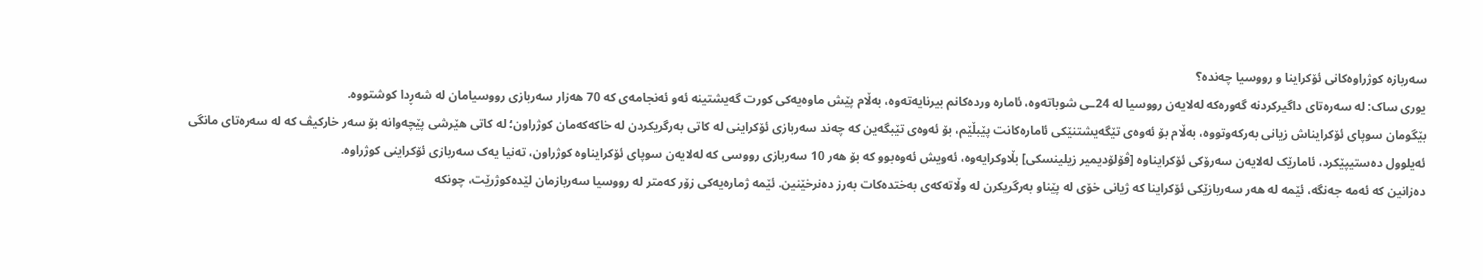سەربازە کوژراوەکانی ئۆکراینا و رووسیا چەندە؟
یوری ساک: لە سەرەتای داگیرکردنە گەورەکە لەلایەن رووسیا لە 24ـی شوباتەوە، ئامارە وردەکانم بیرنایەتەوە، بەڵام پێش ماوەیەکی کورت گەیشتینە ئەو ئەنجامەی کە 70 هەزار سەربازی رووسیامان لە شەڕدا کوشتووە.
بێگومان سوپای ئۆکرایناش زیانی بەرکەوتووە، بەڵام بۆ ئەوەی تێگەیشتنێکی ئامارەکانت پێبڵێم، بۆ ئەوەی تێبگەین کە چەند سەربازی ئۆکراینی لە کاتی بەرگریکردن لە خاکەکەمان کوژراون؛ لە کاتی هێرشی پێچەوانە بۆ سەر خارکیڤ کە لە سەرەتای مانگی ئەیلوول دەستیپێکرد، ئامارێک لەلایەن سەرۆکی ئۆکرایناوە [ڤۆلۆدیمیر زیلینسکی] بڵاوکرایەوە، ئەویش ئەوەبوو کە بۆ هەر 10 سەربازی رووسی کە لەلایەن سوپای ئۆکرایناوە کوژراون، تەنیا یەک سەربازی ئۆکراینی کوژراوە.
دەزانین کە ئەمە جەنگە، ئێمە لە هەر سەربازێکی ئۆکراینا کە ژیانی خۆی لە پێناو بەرگریکرن لە وڵاتەکەی بەختدەکات بەرز دەنرخێنین. ئێمە ژمارەیەکی زۆر کەمتر لە رووسیا سەربازمان لێدەکوژرێت، چونکە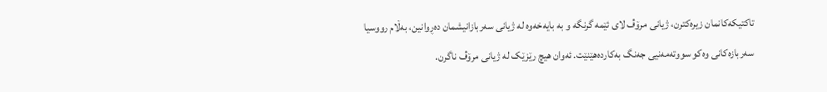تاکتیکەکانمان زیرەکترن، ژیانی مرۆڤ لای ئێمە گرنگە و بە بایەخەوە لە ژیانی سەربازانیشمان دەڕوانین، بەڵام رووسیا سەربازەکانی وەکو سووتەمەنیی جەنگ بەکاردەهێنێت. ئەوان هیچ رێزێک لە ژیانی مرۆڤ ناگرن.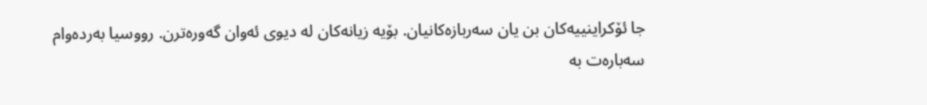جا ئۆکراینییەکان بن یان سەربازەکانیان. بۆیە زیانەکان لە دیوی ئەوان گەورەترن. رووسیا بەردەوام سەبارەت بە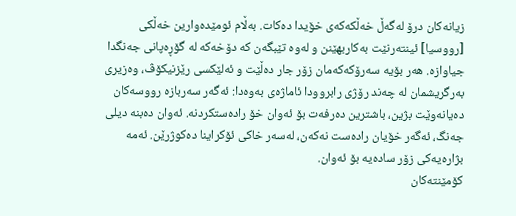زیانەکان درۆ لەگەڵ خەڵکەکەی خۆیدا دەکات. بەڵام ئومێدەوارین خەڵکی [رووسیا] ئینتەرنێت بەکاربهێنن و لەوە تێبگەن کە دۆخەکە لە گۆڕەپانی جەنگدا جیاوازە. هەر بۆیە سەرۆکەکەمان زۆر جار دەڵێت و ئەلێکسی رێزنیکۆڤ، وەزیری بەرگریشمان لە چەند رۆژی رابروودا ئاماژەی بەوەدا: ئەگەر سەربازە رووسەکان دەیانەوێت بژین، باشترین دەرفەت بۆ ئەوان خۆ رادەستکردنە. ئەوان دەبنە دیلی جەنگ، ئەگەر خۆیان رادەست نەکەن، لەسەر خاکی ئۆکراینا دەکوژرێن. ئەمە بژارەیەکی زۆر سادەیە بۆ ئەوان.
کۆمێنتەکان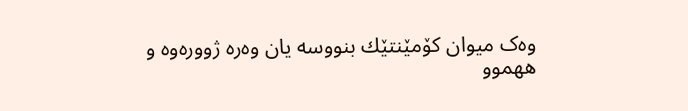وەک میوان کۆمێنتێك بنووسە یان وەرە ژوورەوە و ههموو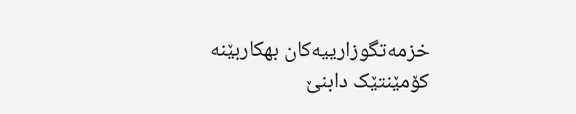خزمەتگوزارییەکان بهكاربێنه
کۆمێنتێک دابنێ